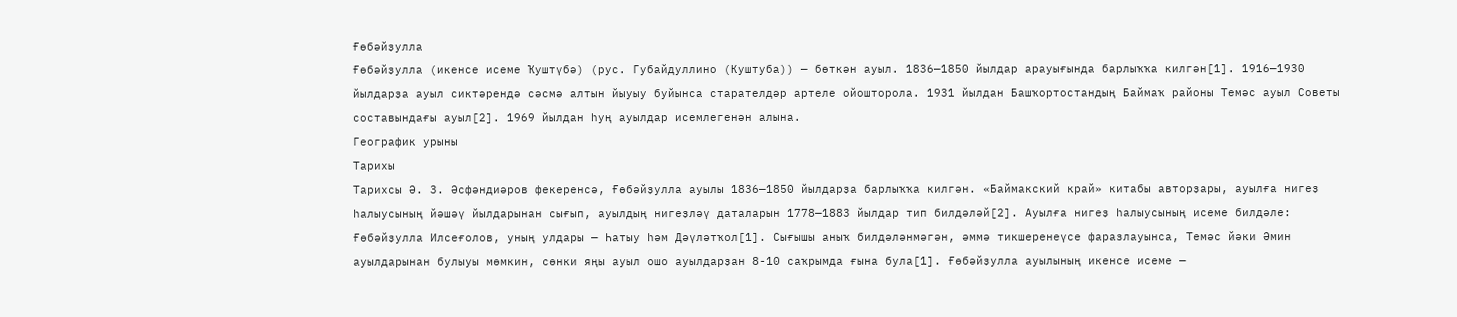Ғөбәйҙулла
Ғөбәйҙулла (икенсе исеме Ҡуштүбә) (рус. Губайдуллино (Куштуба)) — бөткән ауыл. 1836—1850 йылдар арауығында барлыҡҡа килгән[1]. 1916—1930 йылдарҙа ауыл сиктәрендә сәсмә алтын йыуыу буйынса старателдәр артеле ойошторола. 1931 йылдан Башҡортостандың Баймаҡ районы Темәс ауыл Советы составындағы ауыл[2]. 1969 йылдан һуң ауылдар исемлегенән алына.
Географик урыны
Тарихы
Тарихсы Ә. З. Әсфәндиәров фекеренсә, Ғөбәйҙулла ауылы 1836—1850 йылдарҙа барлыҡҡа килгән. «Баймакский край» китабы авторҙары, ауылға нигеҙ һалыусының йәшәү йылдарынан сығып, ауылдың нигеҙләү даталарын 1778—1883 йылдар тип билдәләй[2]. Ауылға нигеҙ һалыусының исеме билдәле: Ғөбәйҙулла Илсеғолов, уның улдары — Һатыу һәм Дәүләтҡол[1]. Сығышы аныҡ билдәләнмәгән, әммә тикшеренеүсе фаразлауынса, Темәс йәки Әмин ауылдарынан булыуы мөмкин, сөнки яңы ауыл ошо ауылдарҙан 8-10 саҡрымда ғына була[1]. Ғөбәйҙулла ауылының икенсе исеме —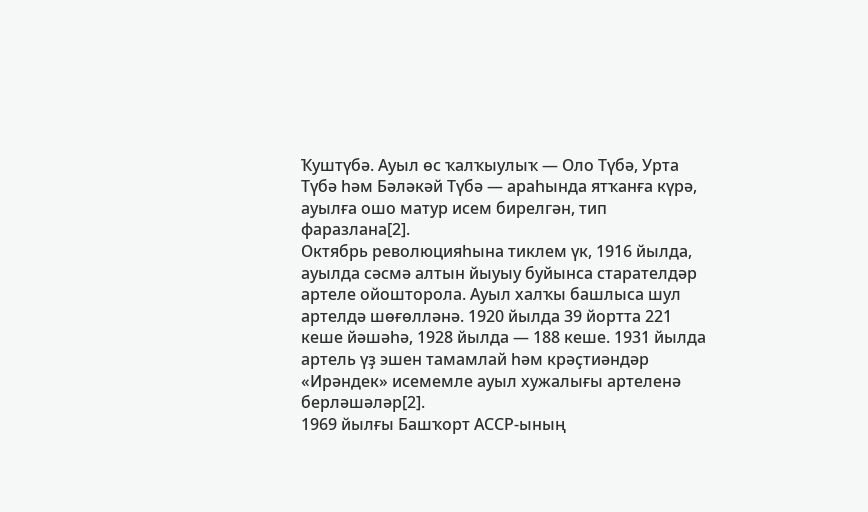Ҡуштүбә. Ауыл өс ҡалҡыулыҡ — Оло Түбә, Урта Түбә һәм Бәләкәй Түбә — араһында ятҡанға күрә, ауылға ошо матур исем бирелгән, тип фаразлана[2].
Октябрь революцияһына тиклем үк, 1916 йылда, ауылда сәсмә алтын йыуыу буйынса старателдәр артеле ойошторола. Ауыл халҡы башлыса шул артелдә шөғөлләнә. 1920 йылда 39 йортта 221 кеше йәшәһә, 1928 йылда — 188 кеше. 1931 йылда артель үҙ эшен тамамлай һәм крәҫтиәндәр «Ирәндек» исемемле ауыл хужалығы артеленә берләшәләр[2].
1969 йылғы Башҡорт АССР-ының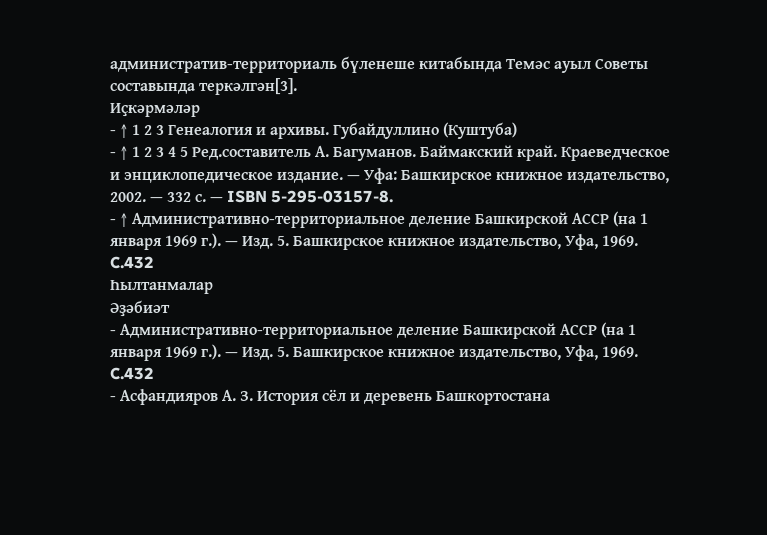административ-территориаль бүленеше китабында Темәс ауыл Советы составында теркәлгән[3].
Иҫкәрмәләр
- ↑ 1 2 3 Генеалогия и архивы. Губайдуллино (Куштуба)
- ↑ 1 2 3 4 5 Ред.составитель А. Багуманов. Баймакский край. Краеведческое и энциклопедическое издание. — Уфа: Башкирское книжное издательство, 2002. — 332 с. — ISBN 5-295-03157-8.
- ↑ Административно-территориальное деление Башкирской АССР (на 1 января 1969 г.). — Изд. 5. Башкирское книжное издательство, Уфа, 1969. C.432
Һылтанмалар
Әҙәбиәт
- Административно-территориальное деление Башкирской АССР (на 1 января 1969 г.). — Изд. 5. Башкирское книжное издательство, Уфа, 1969. C.432
- Асфандияров А. З. История сёл и деревень Башкортостана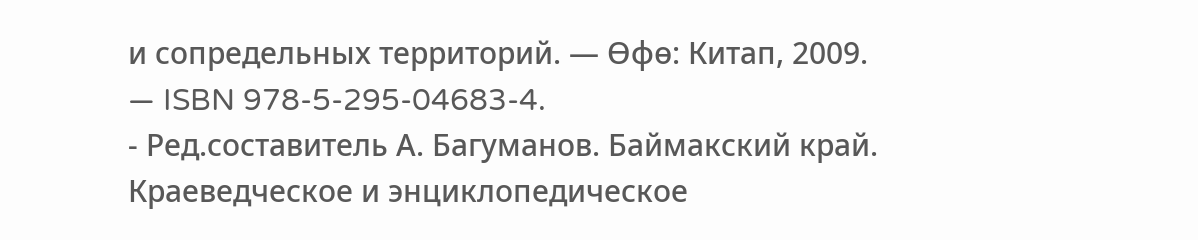и сопредельных территорий. — Өфө: Китап, 2009. — ISBN 978-5-295-04683-4.
- Ред.составитель А. Багуманов. Баймакский край. Краеведческое и энциклопедическое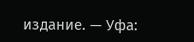издание. — Уфа: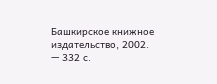Башкирское книжное издательство, 2002. — 332 с.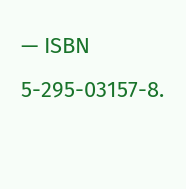— ISBN 5-295-03157-8.